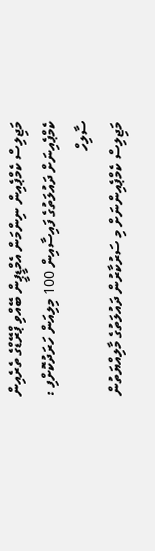މަޖިލިސް ކެމްޕެއިން ނިންމަން އެމްޑީޕީން ބޭއްވި ޕްރޭޑްގެ ތެރެއިން
ކެމްޕެއިނަށް ދައުލަތުގެ ފައިސާއިން 100 މިލިއަން ހަރަދުކޮށްފި : ސާލިހް
މަޖިލިސް ކެމްޕެއިންނަށް މި ސަރުކާރުން ދައުލަތުގެ މާލިއްޔަތުން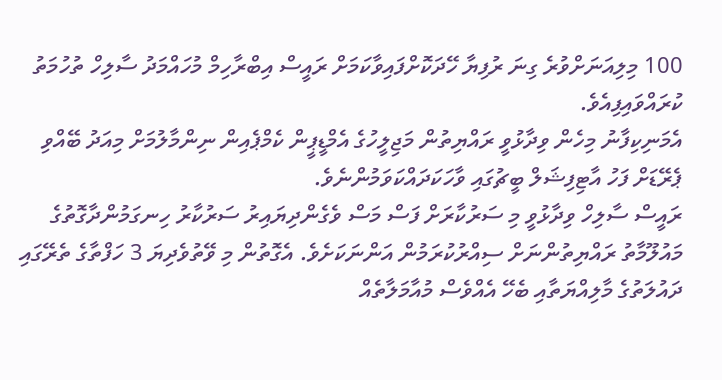100 މިލިއަނަށްވުރެ ގިނަ ރުފިޔާ ހޭދަކޮށްފައިވާކަމަށް ރައީސް އިބްރާހިމް މުހައްމަދު ސާލިހް ތުހުމަތު ކުރައްވައިފިއެވެ.
އެމަނިކިފާނު މިހެން ވިދާޅުވީ ރައްޔިތުން މަޖިލީހުގެ އެމްޑީޕީން ކެމްޕެއިން ނިންމާލުމަށް މިއަދު ބޭއްވި ޕެރޭޑަށް ފަހު އާޓިފިޝަލް ބީޗުގައި ވާހަކަދައްކަވަމުންނެވެ.
ރައީސް ސާލިހް ވިދާޅުވީ މި ސަރުކާރަށް ފަސް މަސް ވެގެންދިޔައިރު ސަރުކާރު ހިނގަމުންދާގޮތުގެ މައުލޫމާތު ރައްޔިތުންނަށް ސިއްރުކުރަމުން އަންނަކަށެވެ. އެގޮތުން މި ވޭތުވެދިޔަ 3 ހަފްތާގެ ތެރޭގައި ދައުލަތުގެ މާލިއްޔަތާއި ބެހޭ އެއްވެސް މުއާމަލާތެއް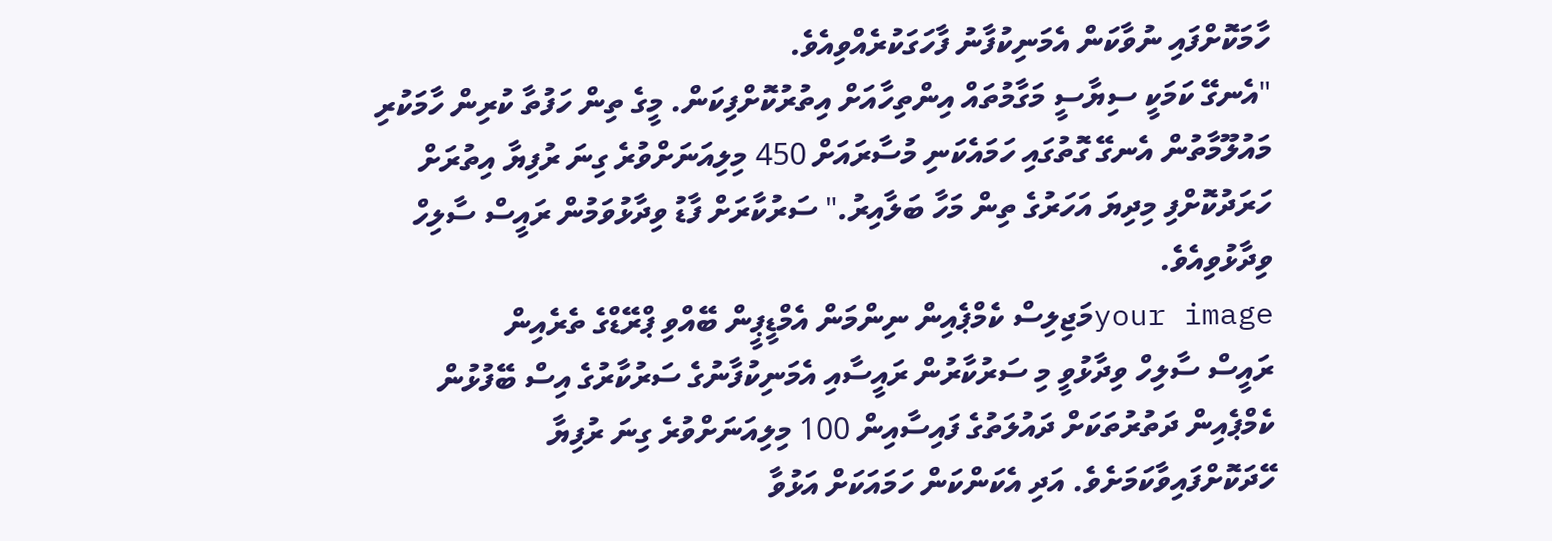ހާމަކޮށްފައި ނުވާކަން އެމަނިކުފާނު ފާހަގަކުރެއްވިއެވެ.
"އެނގޭ ކަމަކީ ސިޔާސީ މަގާމުތައް އިންތިހާއަށް އިތުރުކޮށްފިކަން. މީގެ ތިން ހަފުތާ ކުރިން ހާމަކުރި މައުލޫމާތުން އެނގޭ ގޮތުގައި ހަމައެކަނި މުސާރައަށް 450 މިލިއަނަށްވުރެ ގިނަ ރުފިޔާ އިތުރަށް ހަރަދުކޮށްފި މިދިޔަ އަހަރުގެ ތިން މަހާ ބަލާއިރު." ސަރުކާރަށް ފާޑު ވިދާޅުވަމުން ރައީސް ސާލިހް ވިދާޅުވިއެވެ.
your imageމަޖިލިސް ކެމްޕެއިން ނިންމަން އެމްޑީޕީން ބޭއްވި ޕްރޭޑްގެ ތެރެއިން
ރައީސް ސާލިހް ވިދާޅުވީ މި ސަރުކާރުން ރައީސާއި އެމަނިކުފާނުގެ ސަރުކާރުގެ އިސް ބޭފުޅުން ކެމްޕެއިން ދަތުރުތަކަށް ދައުލަތުގެ ފައިސާއިން 100 މިލިއަނަށްވުރެ ގިނަ ރުފިޔާ ހޭދަކޮށްފައިވާކަމަށެވެ. އަދި އެކަންކަން ހަމައަކަށް އަޅުވާ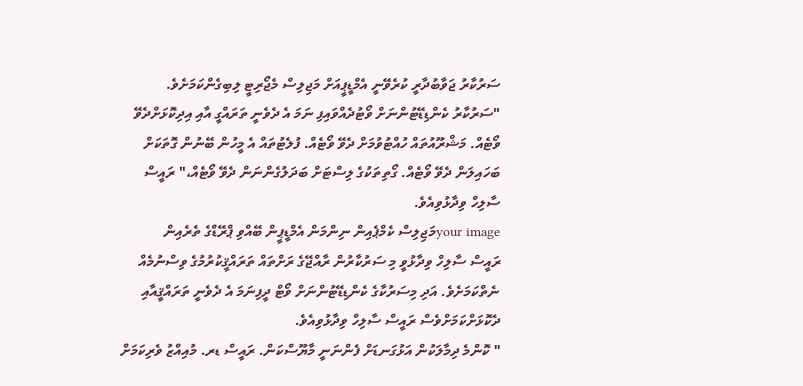ސަރުކާރު ޖަވާބުދާރީ ކުރެވޭނީ އެމްޑީޕީއަށް މަޖިލިސް މެޖޯރިޓީ ލިބިގެންކަމަށެވެ.
"ސަރުކާރު ކެންޑިޑޭޓުންނަށް ވޯޓުދެއްވައިފި ނަމަ އެ ދެވެނީ ތަރައްގީ އާއި އިދިކޮޅަށްދެވޭ ވޯޓެއް. މަޝްރޫއުތައް ހުއްޓުވުމަށް ދެވޭ ވޯޓެއް. ފުލެޓުތައް އެ މީހުން ބޭނުން ގޮތަކަށް ބަހައިލަން ދެވޭ ވޯޓެއް. ގޯތިތަކުގެ ލިސްޓަށް ބަދަލުގެންނަން ދެވޭ ވޯޓެއް،" ރައީސް ސާލިހް ވިދާޅުވިއެވެ.
your imageމަޖިލިސް ކެމްޕެއިން ނިންމަން އެމްޑީޕީން ބޭއްވި ޕްރޭޑްގެ ތެރެއިން
ރައީސް ސާލިހް ވިދާޅުވީ މި ސަރުކާރުން ރާއްޖޭގެ ރަށްތައް ތަރައްޤީކުރުމުގެ ވިސްނުމެއް ނެތްކަމަށެވެ. އަދި މިސަރުކާގެ ކެންޑިޑޭޓުންނަށް ވޯޓް ދީފިނަމަ އެ ދެވެނީ ތަރައްޤީއާއި ދެކޮޅަށްކަމަށްވެސް ރައީސް ސާލިހް ވިދާޅުވިއެވެ.
" ކޮންމެ ދިމާލަކުން އަޅުގަނޑަށް ފެންނަނީ މާޔޫސްކަން. ރައީސް ޑރ. މުއިއްޒު ވެރިކަމަށް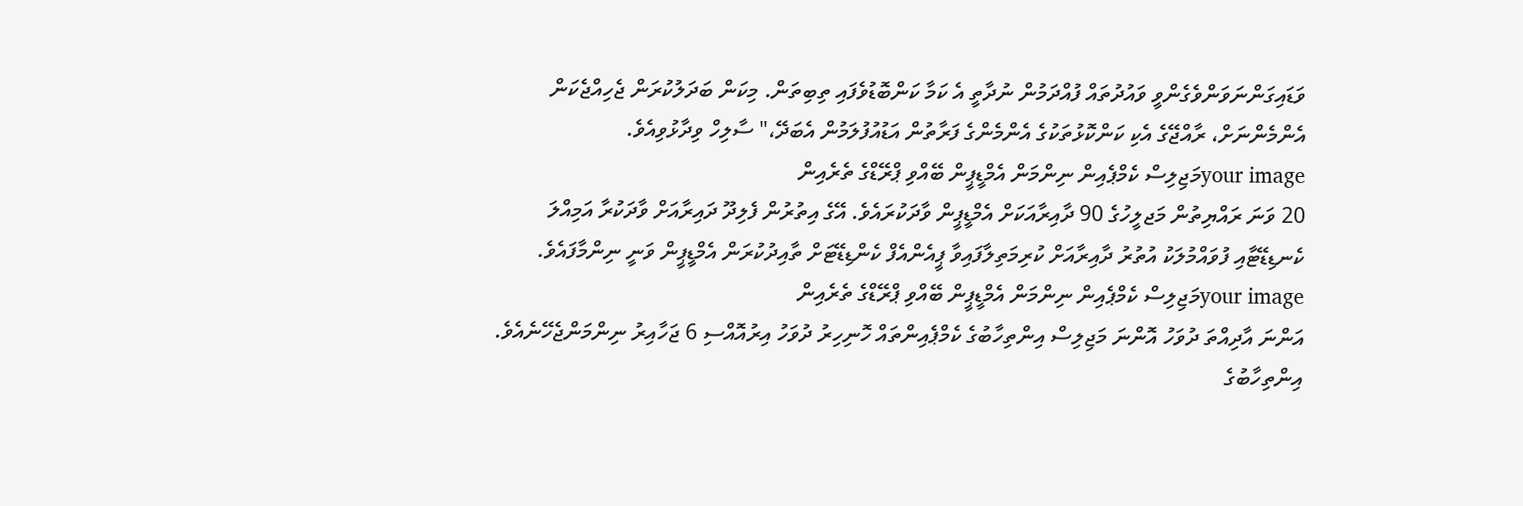ވަޑައިގަންނަވަންވެގެންވީ ވައުދުތައް ފުއްދަމުން ނުދާތީ އެ ކަމާ ކަންބޮޑުވެފައި ތިބިތަން. މިކަން ބަދަލުކުރަން ޖެހިއްޖެކަން އެންމެންނަށް، ރާއްޖޭގެ އެކި ކަންކޮޅުތަކުގެ އެންމެންގެ ފަރާތުން އަޑުއުފުލަމުން އެބަދޭ،" ސާލިހް ވިދާޅުވިއެވެ.
your imageމަޖިލިސް ކެމްޕެއިން ނިންމަން އެމްޑީޕީން ބޭއްވި ޕްރޭޑްގެ ތެރެއިން
20 ވަނަ ރައްޔިތުން މަޖލީހުގެ 90 ދާއިރާއަކަށް އެމްޑީޕީން ވާދަކުރައެވެ. އޭގެ އިތުރުން ފެލިދޫ ދައިރާއަށް ވާދަކުރާ އަމިއްލަ ކެނޑިޑޭޓާއި ފުވައްމުލަކު އުތުރު ދާއިރާއަށް ކުރިމަތިލާފައިވާ ޕީއެންއެފް ކެންޑިޑޭޓަށް ތާއިދުކުރަން އެމްޑީޕީން ވަނީ ނިންމާފައެވެ.
your imageމަޖިލިސް ކެމްޕެއިން ނިންމަން އެމްޑީޕީން ބޭއްވި ޕްރޭޑްގެ ތެރެއިން
އަންނަ އާދިއްތަ ދުވަހު އޮންނަ މަޖިލިސް އިންތިހާބުގެ ކެމްޕެއިންތައް ހޮނިހިރު ދުވަހު އިރުއޮއްސި 6 ޖަހާއިރު ނިންމަންޖެހޭނެއެވެ. އިންތިހާބުގެ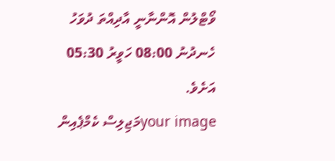ވޯޓްލުން އޮންނާނީ އާދިއްތަ ދުވަހު ހެނދުނު 08:00 ހަވީރު 05:30 އަށެވެ.
your imageމަޖިލިސް ކެމްޕެއިން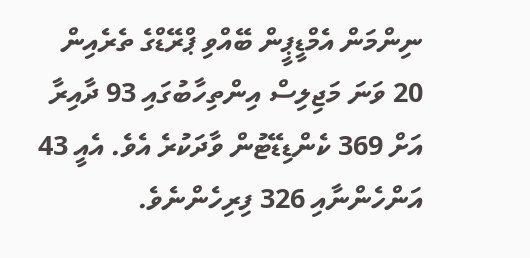ނިންމަން އެމްޑީޕީން ބޭއްވި ޕްރޭޑްގެ ތެރެއިން
20 ވަނަ މަޖިލިސް އިންތިހާބުގައި 93 ދާއިރާ އަށް 369 ކެންޑިޑޭޓުން ވާދަކުރެ އެވެ. އެއީ 43 އަންހެންނާއި 326 ފިރިހެންނެވެ.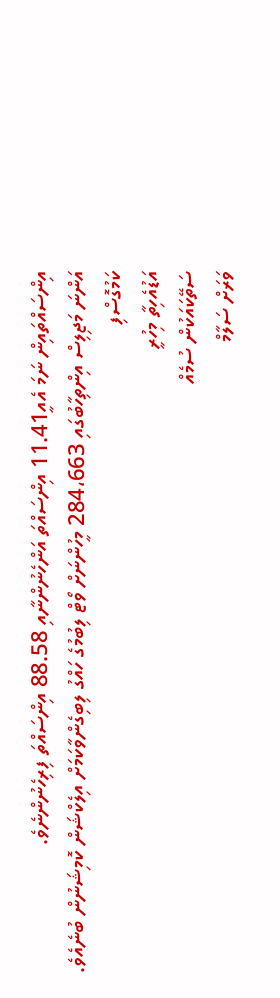އިންސައްތައިން ނަމަ އެއީ11.41 އިންސައްތަ އަންހެނުންނާއި 88.58 އިންސައްތަ ފިރިހެނުންނެވެ.
އަންނަ މަޖިލިސް އިންތިހާބުގައި 284،663 މީހުންނަށް ވޯޓް ލިބުމުގެ ހައްގު ލިބިގެންވާކަމަށް އިލެކްޝަން ކޮމިޝަނުން ބުނެއެވެ.
ކަމުގޮސްފި
އަޑުއެހިތާ މިހުރީ
ސަތޭކައަކުން ސުމެއް
ވަރަށް ސަލާމް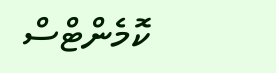ކޮމެންޓްސް